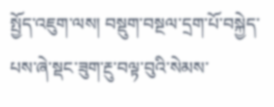སྤྱོད་འཇུག་ལས། བསྡུག་བསྔལ་དྲག་པོ་བསྐྱེད་པས་ཞེ་སྡང་ཟུག་རྔུ་བལྟ་བུའི་སེམས་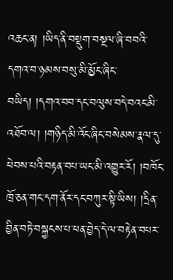འཆང་ན། །ཡིད་ནི་བསྡུག་བསྔལ་ཞི་བབའི་དགའ་བ་ཉམས་བསུ་མི་མྱོང་ཞིང་བཡིད། །དགའ་བབ་དང་བལུས་བདེ་བའང་མི་འཐོབ་ལ། །གཉིད་མི་འོང་ཞིང་བསེམས་རྣལ་དུ་ཕེབས་པའི་བརྟན་བཔ་ཡང་མི་འགྱུར་རོ། །བཁོང་ཁྲོ་ཅན་གང་དག་ནོར་དང་བཀུར་སྟི་ཡིས། །དྲིན་བྱིན་བཏེ་བསྐྱངས་པ་ཕན་བྱེད་དེ་ལ་བརྟེན་བཔར་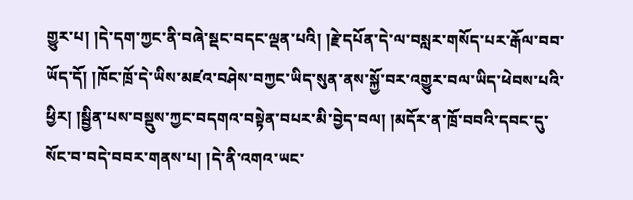གྱུར་པ། །དེ་དག་ཀྱང་ནི་བཞེ་སྡང་བདང་ལྡན་པའི། །རྗེ་དཔོན་དེ་ལ་བསླར་གསོད་པར་རྒོལ་བབ་ཡོད་དོ། །ཁོང་ཁྲོ་དེ་ཡིས་མཛའ་བཤེས་བཀྱང་ཡིད་སུན་ནས་སྐྱོ་བར་འགྱུར་བལ་ཡིད་ཕེབས་པའི་ཕྱིར། །སྦྱིན་པས་བསྡུས་ཀྱང་བདགའ་བསྟེན་བཔར་མི་བྱེད་བལ། །མདོར་ན་ཁྲོ་བབའི་དབང་དུ་སོང་བ་བདེ་བབར་གནས་པ། །དེ་ནི་འགའ་ཡང་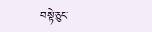བསྟེ་ཅུང་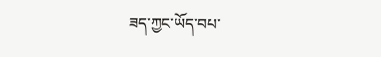ཟད་ཀྱང་ཡོད་བཔ་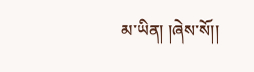མ་ཡིན། །ཞེས་སོ།།